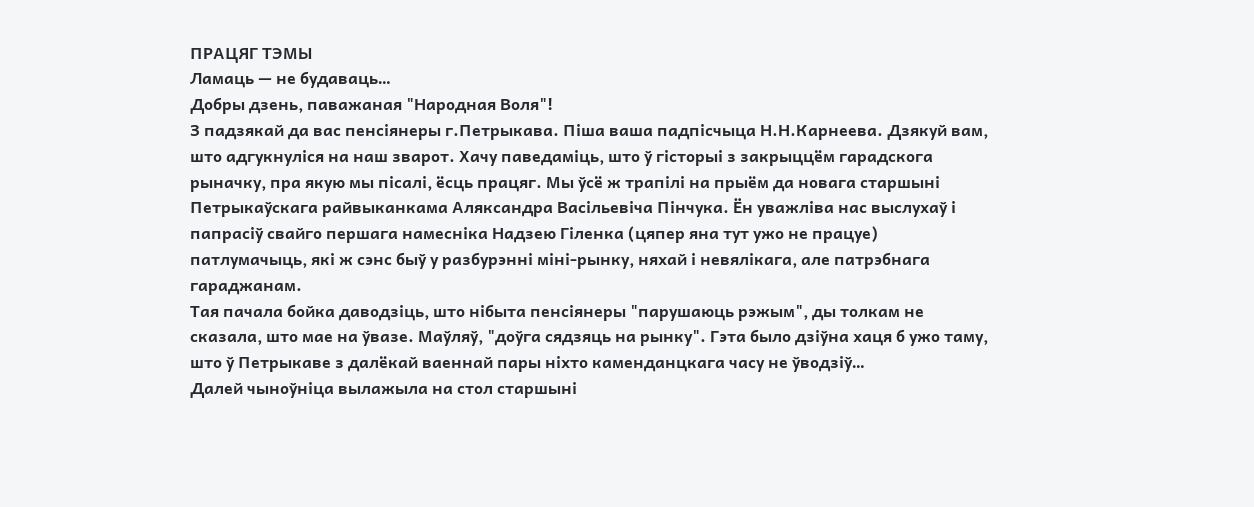ПРАЦЯГ ТЭМЫ
Ламаць — не будаваць…
Добры дзень, паважаная "Народная Воля"!
З падзякай да вас пенсіянеры г.Петрыкава. Піша ваша падпісчыца Н.Н.Карнеева. Дзякуй вам, што адгукнуліся на наш зварот. Хачу паведаміць, што ў гісторыі з закрыццём гарадскога рыначку, пра якую мы пісалі, ёсць працяг. Мы ўсё ж трапілі на прыём да новага старшыні Петрыкаўскага райвыканкама Аляксандра Васільевіча Пінчука. Ён уважліва нас выслухаў і папрасіў свайго першага намесніка Надзею Гіленка (цяпер яна тут ужо не працуе) патлумачыць, які ж сэнс быў у разбурэнні міні-рынку, няхай і невялікага, але патрэбнага гараджанам.
Тая пачала бойка даводзіць, што нібыта пенсіянеры "парушаюць рэжым", ды толкам не сказала, што мае на ўвазе. Маўляў, "доўга сядзяць на рынку". Гэта было дзіўна хаця б ужо таму, што ў Петрыкаве з далёкай ваеннай пары ніхто каменданцкага часу не ўводзіў…
Далей чыноўніца вылажыла на стол старшыні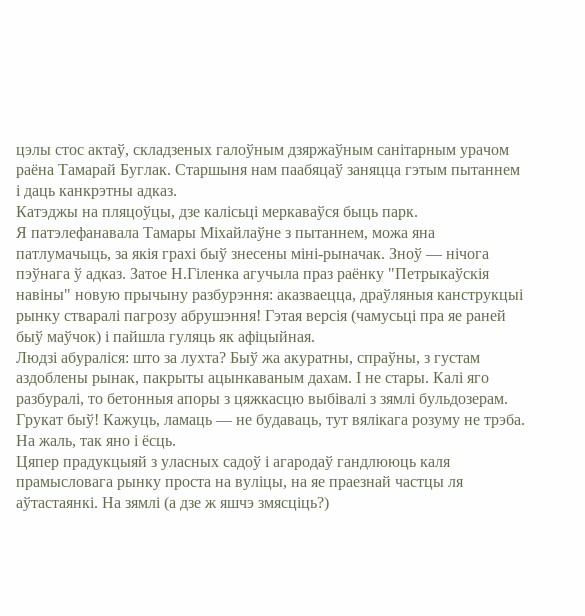цэлы стос актаў, складзеных галоўным дзяржаўным санітарным урачом раёна Тамарай Буглак. Старшыня нам паабяцаў заняцца гэтым пытаннем і даць канкрэтны адказ.
Катэджы на пляцоўцы, дзе калісьці меркаваўся быць парк.
Я патэлефанавала Тамары Міхайлаўне з пытаннем, можа яна патлумачыць, за якія грахі быў знесены міні-рыначак. Зноў — нічога пэўнага ў адказ. Затое Н.Гіленка агучыла праз раёнку "Петрыкаўскія навіны" новую прычыну разбурэння: аказваецца, драўляныя канструкцыі рынку стваралі пагрозу абрушэння! Гэтая версія (чамусьці пра яе раней быў маўчок) і пайшла гуляць як афіцыйная.
Людзі абураліся: што за лухта? Быў жа акуратны, спраўны, з густам аздоблены рынак, пакрыты ацынкаваным дахам. І не стары. Калі яго разбуралі, то бетонныя апоры з цяжкасцю выбівалі з зямлі бульдозерам. Грукат быў! Кажуць, ламаць — не будаваць, тут вялікага розуму не трэба. На жаль, так яно і ёсць.
Цяпер прадукцыяй з уласных садоў і агародаў гандлююць каля прамысловага рынку проста на вуліцы, на яе праезнай частцы ля аўтастаянкі. На зямлі (а дзе ж яшчэ змясціць?)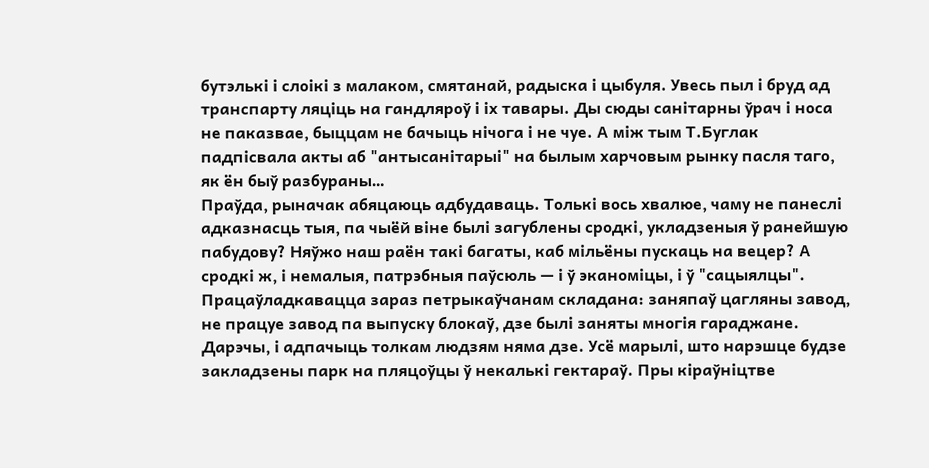бутэлькі і слоікі з малаком, смятанай, радыска і цыбуля. Увесь пыл і бруд ад транспарту ляціць на гандляроў і іх тавары. Ды сюды санітарны ўрач і носа не паказвае, быццам не бачыць нічога і не чуе. А між тым Т.Буглак падпісвала акты аб "антысанітарыі" на былым харчовым рынку пасля таго, як ён быў разбураны…
Праўда, рыначак абяцаюць адбудаваць. Толькі вось хвалюе, чаму не панеслі адказнасць тыя, па чыёй віне былі загублены сродкі, укладзеныя ў ранейшую пабудову? Няўжо наш раён такі багаты, каб мільёны пускаць на вецер? А сродкі ж, і немалыя, патрэбныя паўсюль — і ў эканоміцы, і ў "сацыялцы". Працаўладкавацца зараз петрыкаўчанам складана: заняпаў цагляны завод, не працуе завод па выпуску блокаў, дзе былі заняты многія гараджане.
Дарэчы, і адпачыць толкам людзям няма дзе. Усё марылі, што нарэшце будзе закладзены парк на пляцоўцы ў некалькі гектараў. Пры кіраўніцтве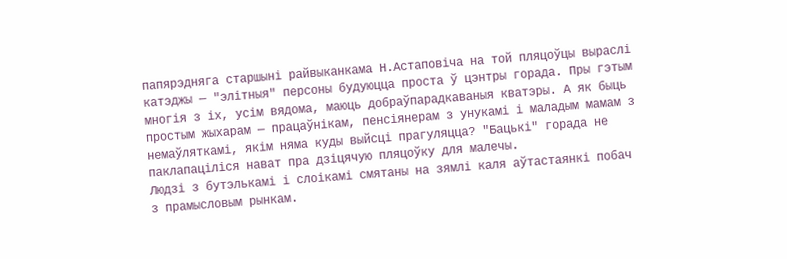папярэдняга старшыні райвыканкама Н.Астаповіча на той пляцоўцы выраслі катэджы — "элітныя" персоны будуюцца проста ў цэнтры горада. Пры гэтым многія з іх, усім вядома, маюць добраўпарадкаваныя кватэры. А як быць простым жыхарам — працаўнікам, пенсіянерам з унукамі і маладым мамам з немаўляткамі, якім няма куды выйсці прагуляцца? "Бацькі" горада не паклапаціліся нават пра дзіцячую пляцоўку для малечы.
Людзі з бутэлькамі і слоікамі смятаны на зямлі каля аўтастаянкі побач з прамысловым рынкам.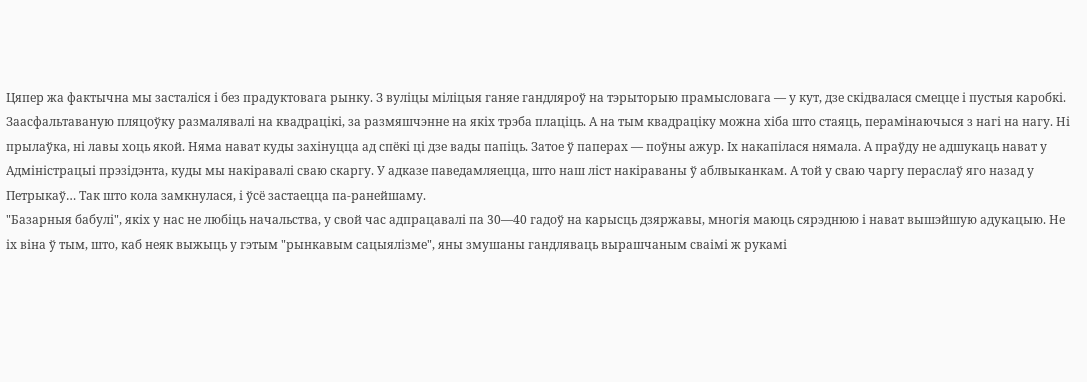Цяпер жа фактычна мы засталіся і без прадуктовага рынку. З вуліцы міліцыя ганяе гандляроў на тэрыторыю прамысловага — у кут, дзе скідвалася смецце і пустыя каробкі. Заасфальтаваную пляцоўку размалявалі на квадрацікі, за размяшчэнне на якіх трэба плаціць. А на тым квадраціку можна хіба што стаяць, перамінаючыся з нагі на нагу. Ні прылаўка, ні лавы хоць якой. Няма нават куды захінуцца ад спёкі ці дзе вады папіць. Затое ў паперах — поўны ажур. Іх накапілася нямала. А праўду не адшукаць нават у Адміністрацыі прэзідэнта, куды мы накіравалі сваю скаргу. У адказе паведамляецца, што наш ліст накіраваны ў аблвыканкам. А той у сваю чаргу пераслаў яго назад у Петрыкаў… Так што кола замкнулася, і ўсё застаецца па-ранейшаму.
"Базарныя бабулі", якіх у нас не любіць начальства, у свой час адпрацавалі па 30—40 гадоў на карысць дзяржавы, многія маюць сярэднюю і нават вышэйшую адукацыю. Не іх віна ў тым, што, каб неяк выжыць у гэтым "рынкавым сацыялізме", яны змушаны гандляваць вырашчаным сваімі ж рукамі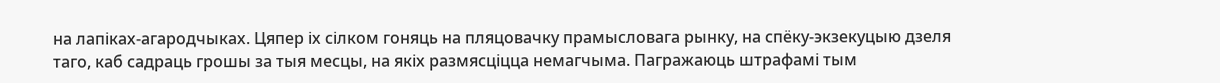на лапіках-агародчыках. Цяпер іх сілком гоняць на пляцовачку прамысловага рынку, на спёку-экзекуцыю дзеля таго, каб садраць грошы за тыя месцы, на якіх размясціцца немагчыма. Пагражаюць штрафамі тым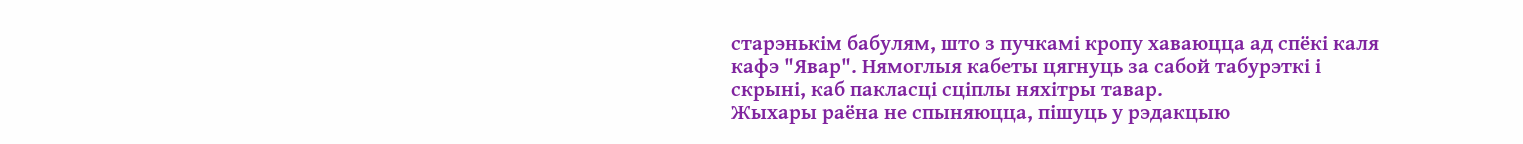старэнькім бабулям, што з пучкамі кропу хаваюцца ад спёкі каля кафэ "Явар". Нямоглыя кабеты цягнуць за сабой табурэткі і скрыні, каб пакласці сціплы няхітры тавар.
Жыхары раёна не спыняюцца, пішуць у рэдакцыю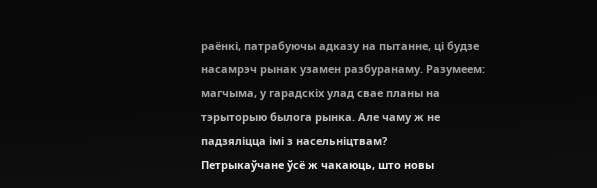раёнкі, патрабуючы адказу на пытанне, ці будзе насамрэч рынак узамен разбуранаму. Разумеем: магчыма, у гарадскіх улад свае планы на тэрыторыю былога рынка. Але чаму ж не падзяліцца імі з насельніцтвам?
Петрыкаўчане ўсё ж чакаюць, што новы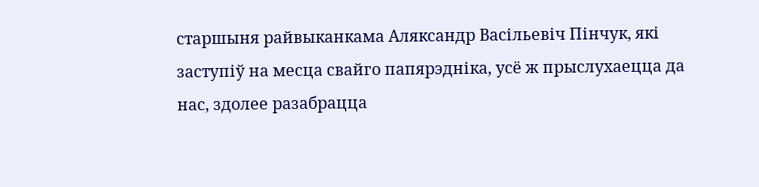старшыня райвыканкама Аляксандр Васільевіч Пінчук, які заступіў на месца свайго папярэдніка, усё ж прыслухаецца да нас, здолее разабрацца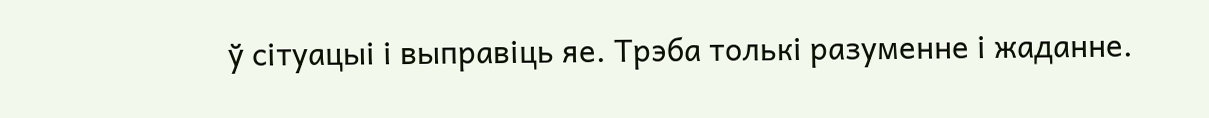ў сітуацыі і выправіць яе. Трэба толькі разуменне і жаданне.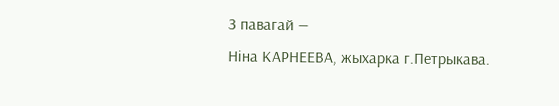З павагай —
Ніна КАРНЕЕВА, жыхарка г.Петрыкава.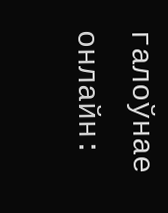галоўнае онлайн: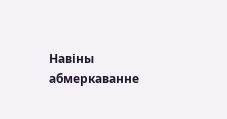Навіны
абмеркаванне